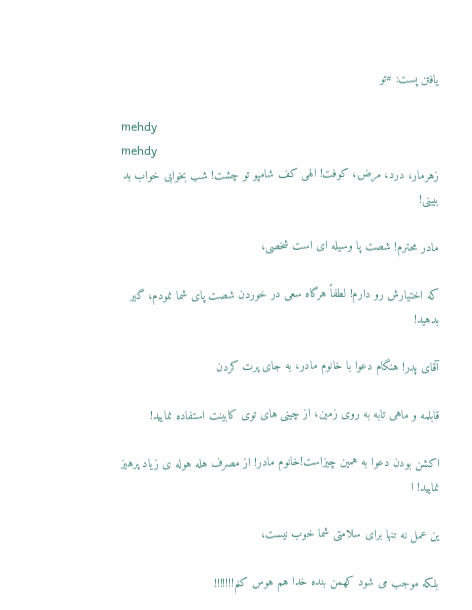یافتن پست: #تو

mehdy
mehdy
زهرمار، درد، مرض، کوفت! الهی کف شامپو تو چشت! شب بخوابی خواب بد ببینی!

مادر محترم! شصت پا وسیله ای است شخصی،

که اختیارش رو دارم! لطفاً هرگاه سعی در خوردن شصت پای شما نمودم، گیر بدهید!

آقای پدر! هنگام دعوا با خانوم مادر، به جای پرت کردن

قابلمه و ماهی تابه به روی زمین، از چینی های توی کابینت استفاده نمایید!

اکشن بودن دعوا به همین چیزاست!خانوم مادر! از مصرف هله هوله ی زیاد پرهیز نمایید! ا

ین عمل نه تنها برای سلامتی شما خوب نیست،

بلکه موجب می شود کهمن بنده خدا هم هوس کنم!!!!!!!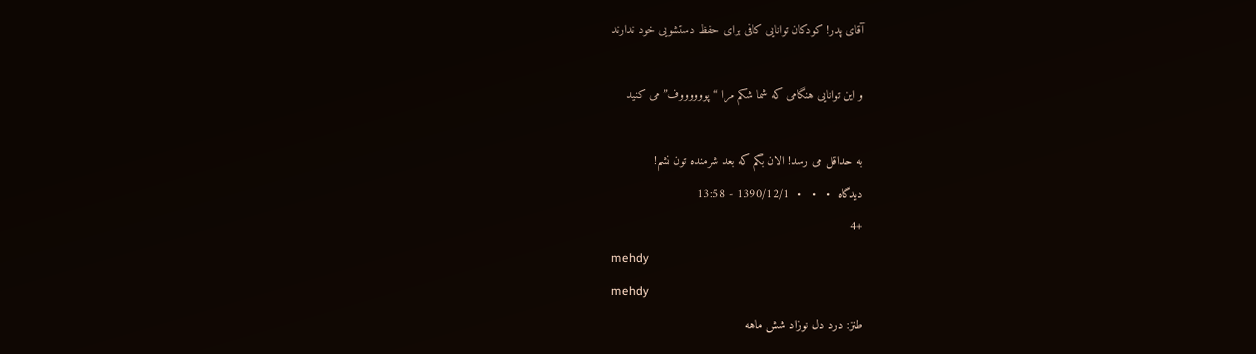آقای پدر! کودکان توانایی کافی برای حفظ دستشویی خود ندارند

و این توانایی هنگامی که شما شکم مرا “پووووووف” می کنید

به حداقل می رسد! الان بگم که بعد شرمنده تون نشم!
دیدگاه  •   •   •  1390/12/1 - 13:58
+4
mehdy
mehdy
طنز: درد دل نوزاد شش ماهه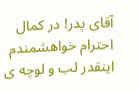آقای پدر! در کمال احترام خواهشمندم اینقدر لب و لوچه ی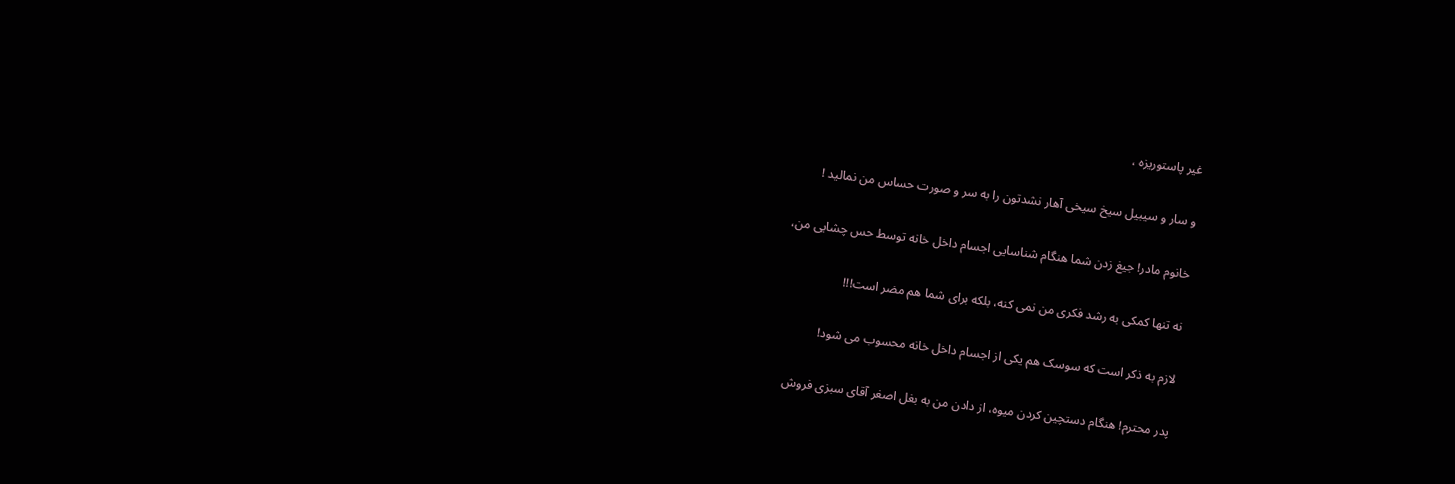غیر پاستوریزه ،

و سار و سیبیل سیخ سیخی آهار نشدتون را به سر و صورت حساس من نمالید !

خانوم مادر! جیغ زدن شما هنگام شناسایی اجسام داخل خانه توسط حس چشایی من،

نه تنها کمکی به رشد فکری من نمی کنه، بلکه برای شما هم مضر است!!!

لازم به ذکر است که سوسک هم یکی از اجسام داخل خانه محسوب می شود!

پدر محترم! هنگام دستچین کردن میوه، از دادن من به بغل اصغر آقای سبزی فروش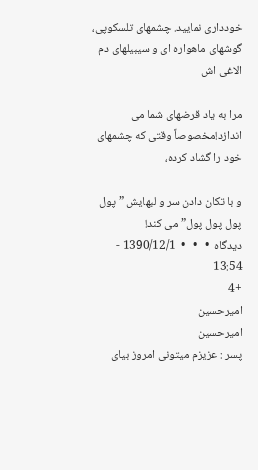خودداری نمایید. چشمهای تلسکوپی، گوشهای ماهواره ای و سیبیلهای دم الاغی اش

مرا به یاد قرضهای شما می اندازد!مخصوصاً وقتی که چشمهای خود را گشاد کرده،

و با تکان دادن سر و لبهایش ” پول پول پول پول” می کند!
دیدگاه  •   •   •  1390/12/1 - 13:54
+4
امیرحسین
امیرحسین
پسر : عزیزم میتونی امروز بیای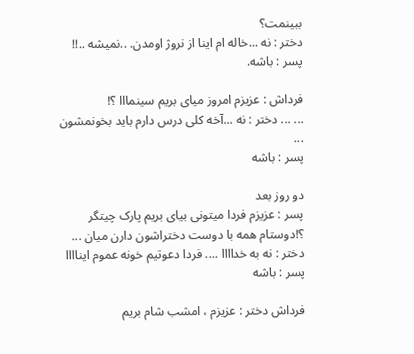ببینمت؟
دختر : نه ...خاله ام اینا از نروژ اومدن. ..نمیشه ..!!
پسر : باشه.

فرداش : عزیزم امروز میای بریم سینمااا ؟!
... ... دختر : نه ...آخه کلی درس دارم باید بخونمشون ...
پسر : باشه

دو روز بعد
پسر : عزیزم فردا میتونی بیای بریم پارک چیتگر ؟!دوستام همه با دوست دختراشون دارن میان ...
دختر : نه به خداااا .... فردا دعوتیم خونه عموم ایناااا
پسر : باشه

فرداش دختر : عزیزم ، امشب شام بریم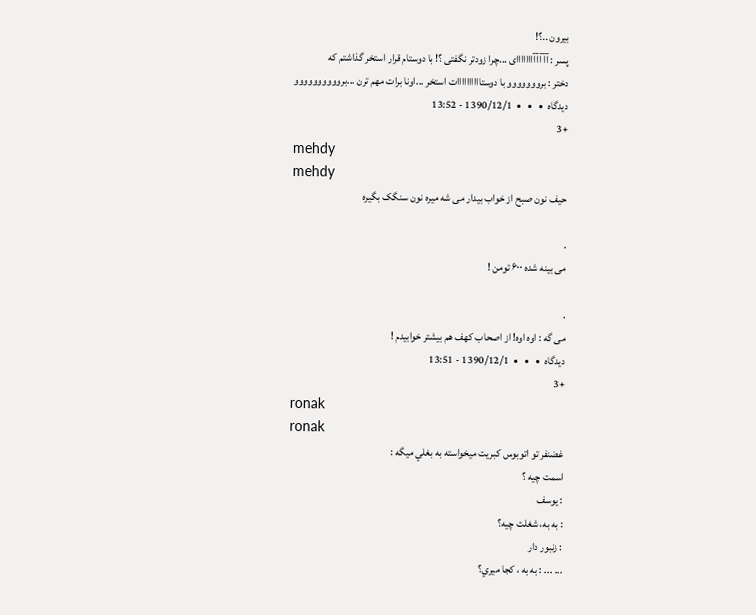بیرون ..؟!
پسر : آآآآآااااااای ...چرا زودتر نگفتی ؟! با دوستام قرار استخر گذاشتم که
دختر : برووووووو با دوستاااااااااات استخر ...اونا برات مهم ترن ...بروووووووووو
دیدگاه  •   •   •  1390/12/1 - 13:52
+3
mehdy
mehdy
حیف نون صبح از خواب بیدار می شه میره نون سنگک بگیره

.
می بینه شده ۶۰۰ تومن !

.
می گه : اوه اوه! از اصحاب کهف هم بیشتر خوابیدم !
دیدگاه  •   •   •  1390/12/1 - 13:51
+3
ronak
ronak
غضنفر تو اتوبوس كبريت ميخواسته به بغلي ميگه :
اسمت چيه ؟
: يوسف
: به به، شغلت چيه؟
: زنبور دار
... ... : به به ، كجا ميري؟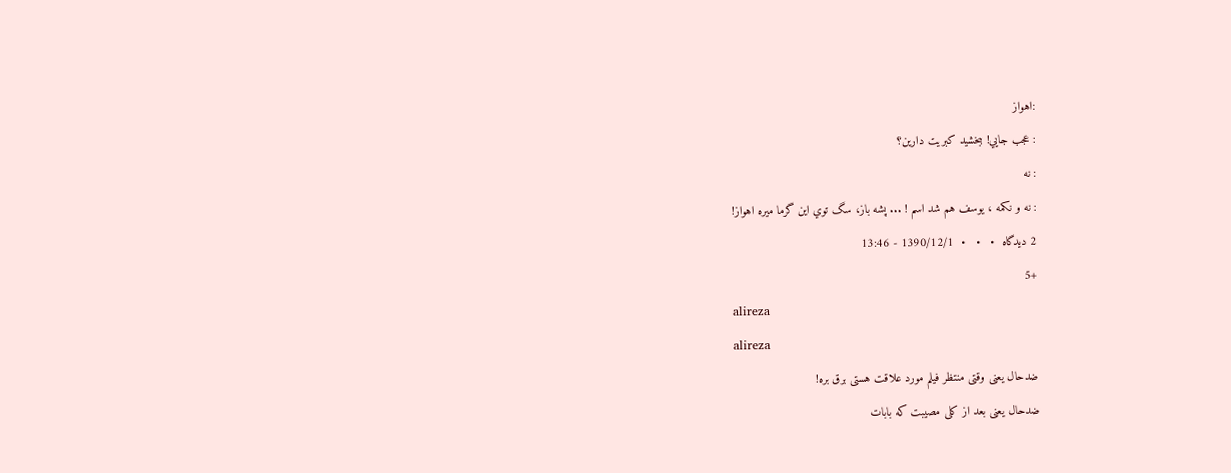:اهواز
: عجب جايي! ببخشيد كبريت دارين؟
: نه
: نه و نكمه ، يوسف هم شد اسم ! ... پشه باز، سگ توي اين گرما ميره اهواز!
2 دیدگاه  •   •   •  1390/12/1 - 13:46
+5
alireza
alireza
ضدحال يعنی وقتی منتظر فيلم مورد علاقت هستی برق بره!
ضدحال يعنی بعد از کلی مصيبت که بابات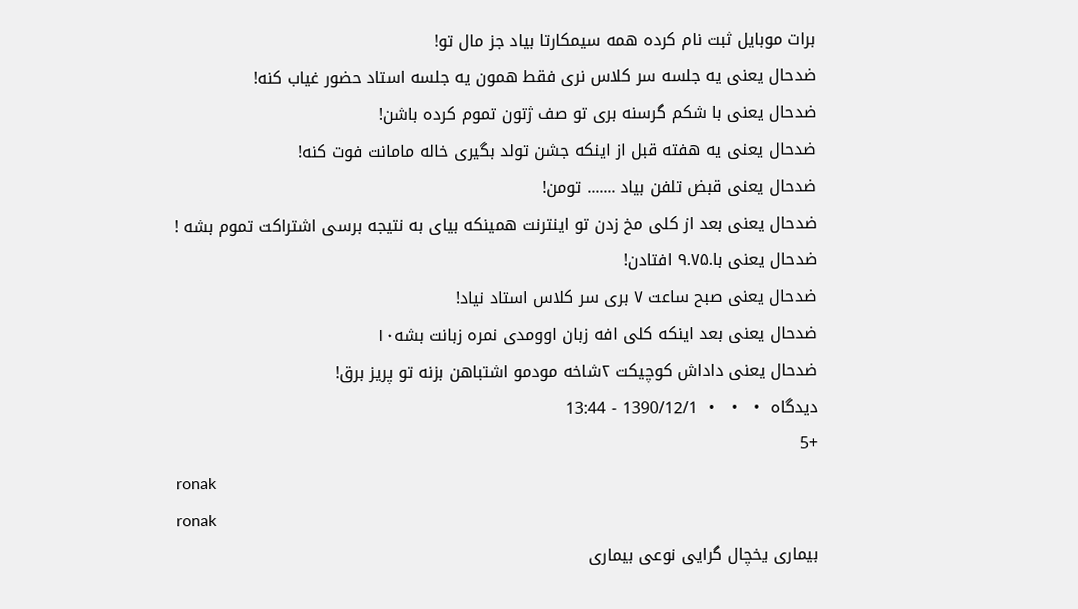برات موبايل ثبت نام کرده همه سيمکارتا بياد جز مال تو!
ضدحال يعنی يه جلسه سر کلاس نری فقط همون يه جلسه استاد حضور غياب کنه!
ضدحال يعنی با شکم گرسنه بری تو صف ژتون تموم کرده باشن!
ضدحال يعنی يه هفته قبل از اينکه جشن تولد بگيری خاله مامانت فوت کنه!
ضدحال يعنی قبض تلفن بياد ....... تومن!
ضدحال يعنی بعد از کلی مخ زدن تو اينترنت همينکه بيای به نتيجه برسی اشتراکت تموم بشه !
ضدحال يعنی با.۹.۷۵ افتادن!
ضدحال يعنی صبح ساعت ۷ بری سر کلاس استاد نياد!
ضدحال يعنی بعد اينکه کلی افه زبان اوومدی نمره زبانت بشه۱۰
ضدحال يعنی داداش کوچیکت ۲شاخه مودمو اشتباهن بزنه تو پريز برق!
دیدگاه  •   •   •  1390/12/1 - 13:44
+5
ronak
ronak
بیماری یخچال گرایی نوعی بیماری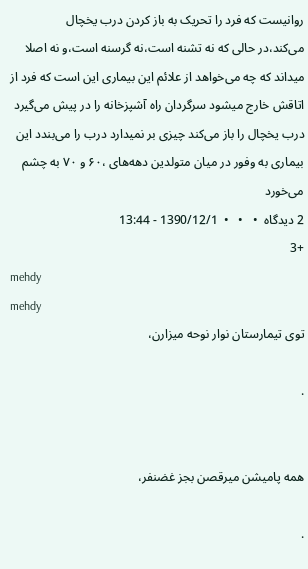روانیست که فرد را تحریک به باز کردن درب یخچال
می‌کند،در حالی‌ که نه تشنه است،نه گرسنه است،و نه اصلا میداند که چه می‌خواهد از علائم این بیماری این است که فرد از اتاقش خارج میشود سرگردان راه آشپزخانه را در پیش می‌گیرد درب یخچال را باز می‌کند چیزی بر نمیدارد درب را می‌بندد این بیماری به وفور در میان متولدین دهه‌های ،۶۰ و ۷۰ به چشم می‌خورد
2 دیدگاه  •   •   •  1390/12/1 - 13:44
+3
mehdy
mehdy
توی تیمارستان نوار نوحه میزارن،

.


همه پامیشن میرقصن بجز غضنفر،

.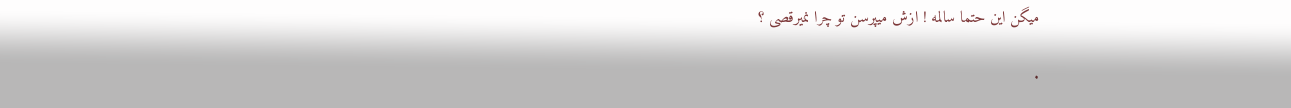میگن این حتما سالمه ! ازش میپرسن تو چرا نمیرقصی ؟

.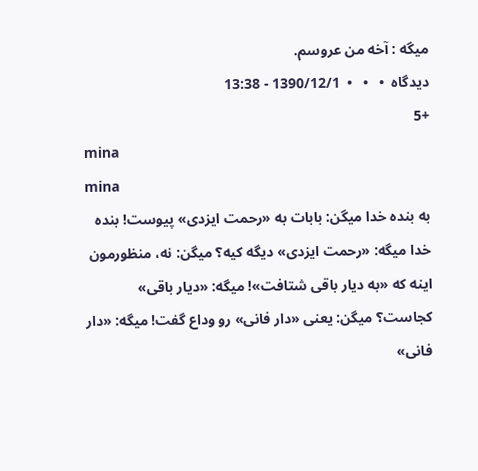میگه : آخه من عروسم.
دیدگاه  •   •   •  1390/12/1 - 13:38
+5
mina
mina
به بنده خدا میگن: بابات به «رحمت ایزدی» پیوست! بنده خدا میگه: «رحمت ایزدی» دیگه کیه؟ میگن: نه، منظورمون اینه که «به دیار باقی شتافت»! میگه: «دیار باقی» کجاست؟ میگن: یعنی «دار فانی» رو وداع گفت! میگه: «دار فانی»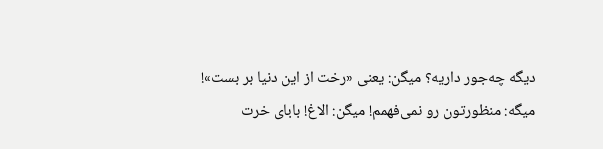دیگه چه‌جور داریه؟ میگن: یعنی «رخت از این دنیا بر بست»! میگه: منظورتون رو نمی‌فهمم! میگن: الاغ! بابای خرت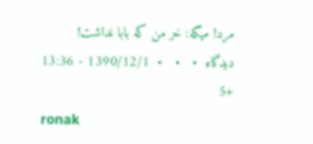مرد! میگه: خر من که بابا نداشت!
دیدگاه  •   •   •  1390/12/1 - 13:36
+5
ronak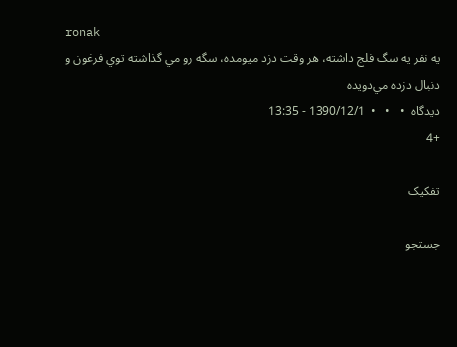ronak
يه نفر يه سگ فلج داشته، هر وقت دزد ميومده، سگه رو مي گذاشته توي فرغون و دنبال دزده مي‌دويده
دیدگاه  •   •   •  1390/12/1 - 13:35
+4

تفکیک

جستجو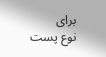برای
نوع پست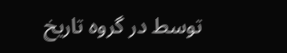توسط در گروه تاریخ